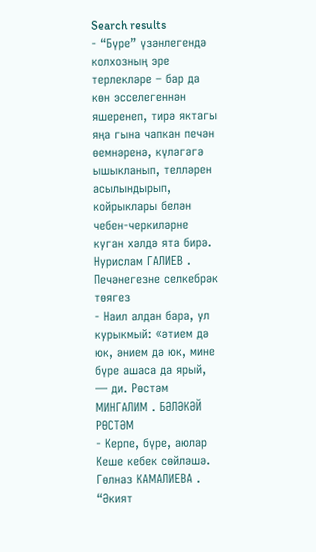Search results
- “Бүре” үзәнлегендә колхозның эре терлекләре – бар да көн эсселегеннән яшеренеп, тирә яктагы яңа гына чапкан печән өемнәренә, күләгәгә ышыкланып, телләрен асылындырып, койрыклары белән чебен-черкиләрне куган хәлдә ята бирә. Нурислам ГАЛИЕВ . Печәнегезне селкебрәк төягез
- Наил алдан бара, ул курыкмый: «әтием дә юк, әнием дә юк, мине бүре ашаса да ярый, — ди. Рөстәм МИНГАЛИМ . БӘЛӘКӘЙ РӨСТӘМ
- Керпе, бүре, аюлар Кеше кебек сөйләшә. Гөлназ КАМАЛИЕВА . “Әкият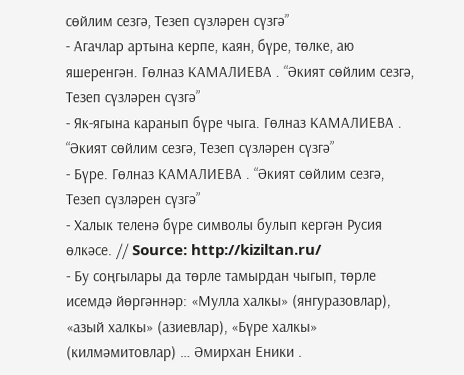сөйлим сезгә, Тезеп сүзләрен сүзгә”
- Агачлар артына керпе, каян, бүре, төлке, аю яшеренгән. Гөлназ КАМАЛИЕВА . “Әкият сөйлим сезгә, Тезеп сүзләрен сүзгә”
- Як-ягына каранып бүре чыга. Гөлназ КАМАЛИЕВА . “Әкият сөйлим сезгә, Тезеп сүзләрен сүзгә”
- Бүре. Гөлназ КАМАЛИЕВА . “Әкият сөйлим сезгә, Тезеп сүзләрен сүзгә”
- Халык теленә бүре символы булып кергән Русия өлкәсе. // Source: http://kiziltan.ru/
- Бу соңгылары да төрле тамырдан чыгып, төрле исемдә йөргәннәр: «Мулла халкы» (янгуразовлар), «азый халкы» (азиевлар), «Бүре халкы» (килмәмитовлар) … Әмирхан Еники .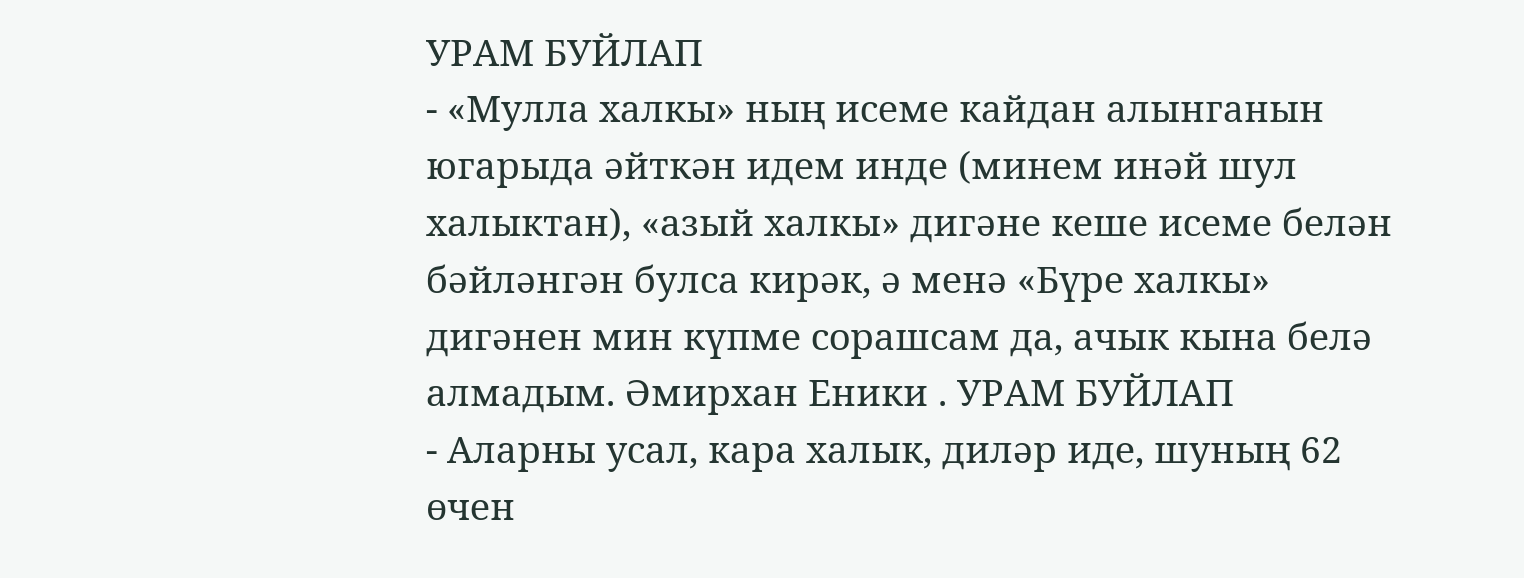УРАМ БУЙЛАП
- «Мулла халкы» ның исеме кайдан алынганын югарыда әйткән идем инде (минем инәй шул халыктан), «азый халкы» дигәне кеше исеме белән бәйләнгән булса кирәк, ә менә «Бүре халкы» дигәнен мин күпме сорашсам да, ачык кына белә алмадым. Әмирхан Еники . УРАМ БУЙЛАП
- Аларны усал, кара халык, диләр иде, шуның 62 өчен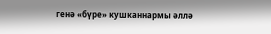генә «бүре» кушканнармы әллә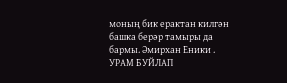моның бик ерактан килгән башка берәр тамыры да бармы. Әмирхан Еники . УРАМ БУЙЛАП